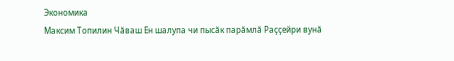Экономика
Максим Топилин Чӑваш Ен шалупа чи пысӑк парӑмлӑ Раҫҫейри вунӑ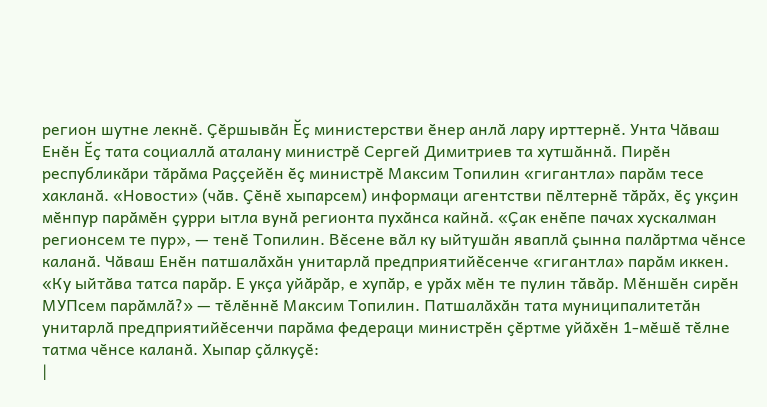регион шутне лекнӗ. Ҫӗршывӑн Ӗҫ министерстви ӗнер анлӑ лару ирттернӗ. Унта Чӑваш Енӗн Ӗҫ тата социаллӑ аталану министрӗ Сергей Димитриев та хутшӑннӑ. Пирӗн республикӑри тӑрӑма Раҫҫейӗн ӗҫ министрӗ Максим Топилин «гигантла» парӑм тесе хакланӑ. «Новости» (чӑв. Ҫӗнӗ хыпарсем) информаци агентстви пӗлтернӗ тӑрӑх, ӗҫ укҫин мӗнпур парӑмӗн ҫурри ытла вунӑ регионта пухӑнса кайнӑ. «Ҫак енӗпе пачах хускалман регионсем те пур», — тенӗ Топилин. Вӗсене вӑл ку ыйтушӑн яваплӑ ҫынна палӑртма чӗнсе каланӑ. Чӑваш Енӗн патшалӑхӑн унитарлӑ предприятийӗсенче «гигантла» парӑм иккен. «Ку ыйтӑва татса парӑр. Е укҫа уйӑрӑр, е хупӑр, е урӑх мӗн те пулин тӑвӑр. Мӗншӗн сирӗн МУПсем парӑмлӑ?» — тӗлӗннӗ Максим Топилин. Патшалӑхӑн тата муниципалитетӑн унитарлӑ предприятийӗсенчи парӑма федераци министрӗн ҫӗртме уйӑхӗн 1-мӗшӗ тӗлне татма чӗнсе каланӑ. Хыпар ҫӑлкуҫӗ:
|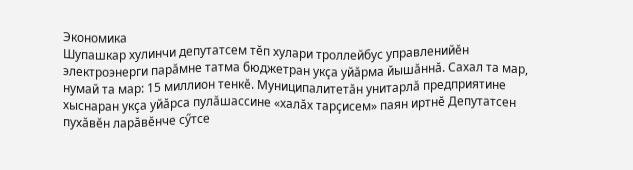Экономика
Шупашкар хулинчи депутатсем тӗп хулари троллейбус управленийӗн электроэнерги парӑмне татма бюджетран укҫа уйӑрма йышӑннӑ. Сахал та мар, нумай та мар: 15 миллион тенкӗ. Муниципалитетӑн унитарлӑ предприятине хыснаран укҫа уйӑрса пулӑшассине «халӑх тарҫисем» паян иртнӗ Депутатсен пухӑвӗн ларӑвӗнче сӳтсе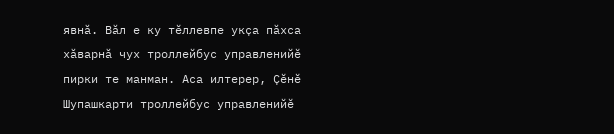явнӑ. Вӑл е ку тӗллевпе укҫа пӑхса хӑварнӑ чух троллейбус управленийӗ пирки те манман. Аса илтерер, Ҫӗнӗ Шупашкарти троллейбус управленийӗ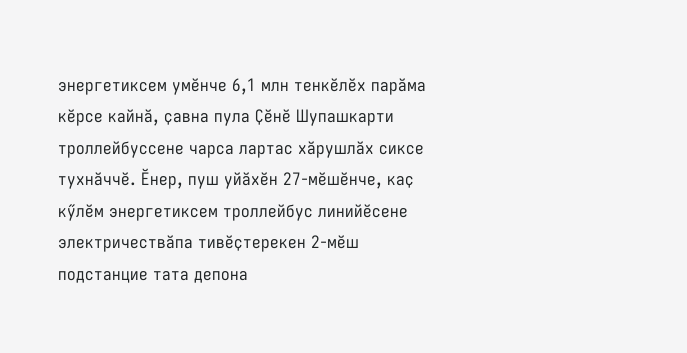энергетиксем умӗнче 6,1 млн тенкӗлӗх парӑма кӗрсе кайнӑ, ҫавна пула Ҫӗнӗ Шупашкарти троллейбуссене чарса лартас хӑрушлӑх сиксе тухнӑччӗ. Ӗнер, пуш уйӑхӗн 27-мӗшӗнче, каҫ кӳлӗм энергетиксем троллейбус линийӗсене электричествӑпа тивӗҫтерекен 2-мӗш подстанцие тата депона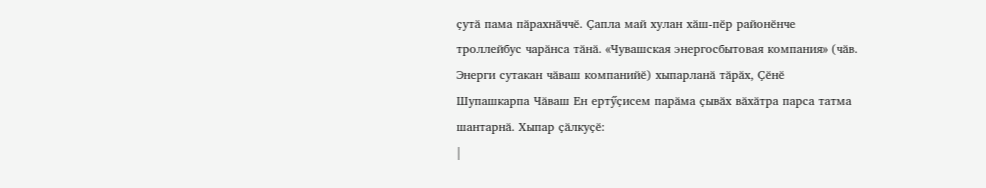ҫутӑ пама пӑрахнӑччӗ. Ҫапла май хулан хӑш-пӗр районӗнче троллейбус чарӑнса тӑнӑ. «Чувашская энергосбытовая компания» (чӑв. Энерги сутакан чӑваш компанийӗ) хыпарланӑ тӑрӑх, Ҫӗнӗ Шупашкарпа Чӑваш Ен ертӳҫисем парӑма ҫывӑх вӑхӑтра парса татма шантарнӑ. Хыпар ҫӑлкуҫӗ:
|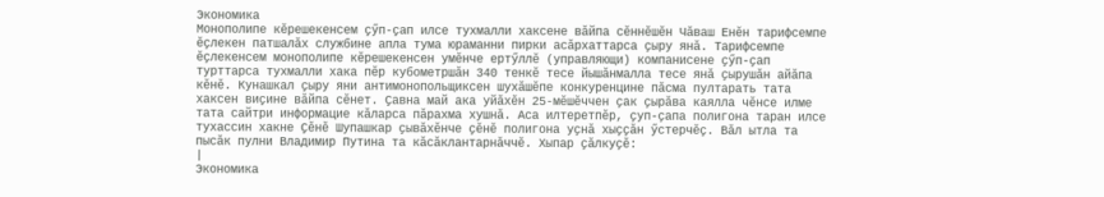Экономика
Монополипе кӗрешекенсем ҫӳп-ҫап илсе тухмалли хаксене вӑйпа сӗннӗшӗн Чӑваш Енӗн тарифсемпе ӗҫлекен патшалӑх службине апла тума юраманни пирки асӑрхаттарса ҫыру янӑ. Тарифсемпе ӗҫлекенсем монополипе кӗрешекенсен умӗнче ертӳллӗ (управляющи) компанисене ҫӳп-ҫап турттарса тухмалли хака пӗр кубометршӑн 340 тенкӗ тесе йышӑнмалла тесе янӑ ҫырушӑн айӑпа кӗнӗ. Кунашкал ҫыру яни антимонопольщиксен шухӑшӗпе конкуренцине пӑсма пултарать тата хаксен виҫине вӑйпа сӗнет. Ҫавна май ака уйӑхӗн 25-мӗшӗччен ҫак ҫырӑва каялла чӗнсе илме тата сайтри информацие кӑларса пӑрахма хушнӑ. Аса илтеретпӗр, ҫуп-ҫапа полигона таран илсе тухассин хакне Ҫӗнӗ Шупашкар ҫывӑхӗнче ҫӗнӗ полигона уҫнӑ хыҫҫӑн ӳстерчӗҫ. Вӑл ытла та пысӑк пулни Владимир Путина та кӑсӑклантарнӑччӗ. Хыпар ҫӑлкуҫӗ:
|
Экономика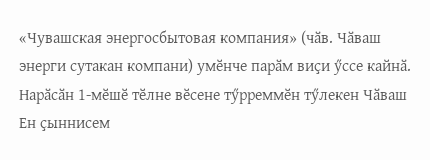«Чувашская энергосбытовая компания» (чӑв. Чӑваш энерги сутакан компани) умӗнче парӑм виҫи ӳссе кайнӑ. Нарӑсӑн 1-мӗшӗ тӗлне вӗсене тӳрреммӗн тӳлекен Чӑваш Ен ҫыннисем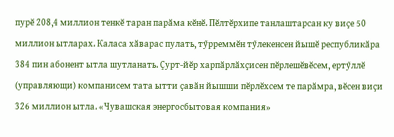пурӗ 208,4 миллион тенкӗ таран парӑма кӗнӗ. Пӗлтӗрхипе танлаштарсан ку виҫе 50 миллион ытларах. Каласа хӑварас пулать, тӳрреммӗн тӳлекенсен йышӗ республикӑра 384 пин абонент ытла шутланать. Ҫурт-йӗр харпӑрлӑхҫисен пӗрлешӗвӗсем, ертӳллӗ (управляющи) компанисем тата ытти ҫавӑн йышши пӗрлӗхсем те парӑмра, вӗсен виҫи 326 миллион ытла. «Чувашская энергосбытовая компания»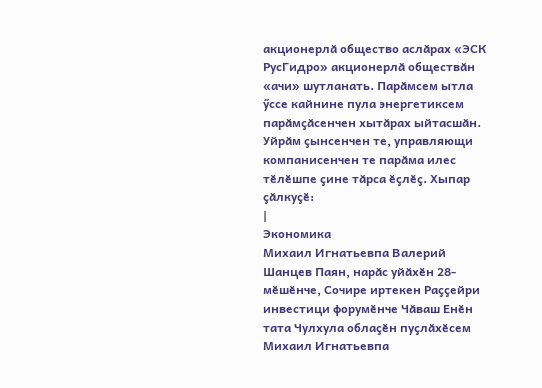акционерлӑ общество аслӑрах «ЭСК РусГидро» акционерлӑ обществӑн «ачи» шутланать. Парӑмсем ытла ӳссе кайнине пула энергетиксем парӑмҫӑсенчен хытӑрах ыйтасшӑн. Уйрӑм ҫынсенчен те, управляющи компанисенчен те парӑма илес тӗлӗшпе ҫине тӑрса ӗҫлӗҫ. Хыпар ҫӑлкуҫӗ:
|
Экономика
Михаил Игнатьевпа Валерий Шанцев Паян, нарӑс уйӑхӗн 28-мӗшӗнче, Сочире иртекен Раҫҫейри инвестици форумӗнче Чӑваш Енӗн тата Чулхула облаҫӗн пуҫлӑхӗсем Михаил Игнатьевпа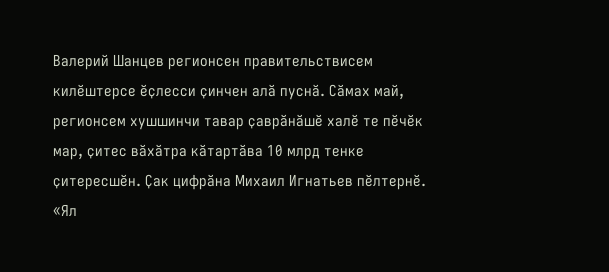Валерий Шанцев регионсен правительствисем килӗштерсе ӗҫлесси ҫинчен алӑ пуснӑ. Сӑмах май, регионсем хушшинчи тавар ҫаврӑнӑшӗ халӗ те пӗчӗк мар, ҫитес вӑхӑтра кӑтартӑва 10 млрд тенке ҫитересшӗн. Ҫак цифрӑна Михаил Игнатьев пӗлтернӗ. «Ял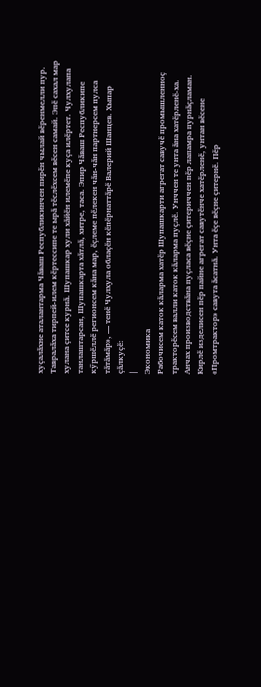хуҫалӑхне аталантарма Чӑваш Республикинчен пирӗн чылай вӗренмелли пур. Тавралӑха тирпей-илем кӗртессипе те ырӑ тӗслӗхсем вӗсен самай. Эпӗ сахал мар хулана ҫитсе курнӑ. Шупашкар хули хӑйӗн илемӗпе куҫа илӗртет. Чулхулапа танлаштарсан, Шупашкарта хӑтлӑ, хитре, таса. Эпир Чӑваш Республикипе кӳршӗллӗ регионсем кӑна мар, ӗҫлеме пӗлекен чӑн-чӑн партнерсем пулса тӑтӑмӑр», — тенӗ Чулхула облаҫӗн кӗпӗрнаттӑрӗ Валерий Шанцев. Хыпар ҫӑлкуҫӗ:
|
Экономика
Рабочисем каток кӑларма хатӗр Шупашкарти агрегат савучӗ промышленноҫ тракторӗсем валли каток кӑларма пуҫлӗ. Унччен те унта ӑна хатӗрленӗ-ха. Анчах производствӑна пуҫласа вӗҫне ҫитериччен пӗр лапамра пурнӑҫламан. Кирлӗ изделисен пӗр пайне агрегат савутӗнче хатӗрленӗ, унтан вӗсене «Промтрактор» савута ӑсатнӑ. Унта ӗҫе вӗҫне ҫитернӗ. Пӗр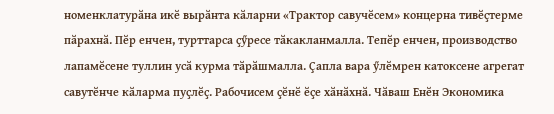номенклатурӑна икӗ вырӑнта кӑларни «Трактор савучӗсем» концерна тивӗҫтерме пӑрахнӑ. Пӗр енчен, турттарса ҫӳресе тӑкакланмалла. Тепӗр енчен, производство лапамӗсене туллин усӑ курма тӑрӑшмалла. Ҫапла вара ӳлӗмрен катоксене агрегат савутӗнче кӑларма пуҫлӗҫ. Рабочисем ҫӗнӗ ӗҫе хӑнӑхнӑ. Чӑваш Енӗн Экономика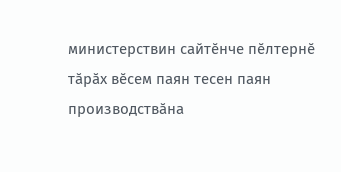министерствин сайтӗнче пӗлтернӗ тӑрӑх вӗсем паян тесен паян производствӑна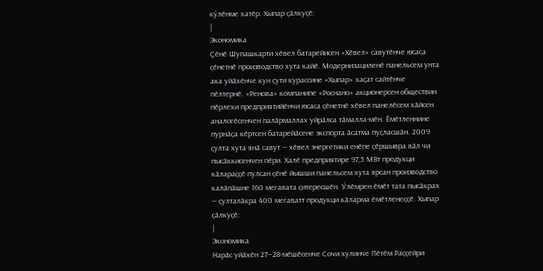кӳлӗнме хатӗр. Хыпар ҫӑлкуҫӗ:
|
Экономика
Ҫӗнӗ Шупашкарти хӗвел батарейисен «Хӗвел» савутӗнче юсаса ҫӗнетнӗ производство хута кайӗ. Модернизациленӗ панельсем унта ака уйӑхӗнче кун ҫути курассине «Хыпар» хаҫат сайтӗнче пӗлтернӗ. «Ренова» компанипе «Роснано» акционерсен обществин пӗрлехи предприятийӗнчи юсаса ҫӗнетнӗ хӗвел панелӗсем хӑйсен аналогӗсенчен палӑрмаллах уйрӑлса тӑмалла-мӗн. Ӗмӗтленнине пурнӑҫа кӗртсен батарейӑсене экспорта ӑсатма пуҫласшӑн. 2009 ҫулта хута янӑ савут — хӗвел энергетики енӗпе ҫӗршывра вӑл чи пысӑккисенчен пӗри. Халӗ предприятире 97,5 МВт продукци кӑлараҫҫӗ пулсан ҫӗнӗ йышши панельсем хута ярсан производство калӑпӑшне 160 мегавата ҫитересшӗн. Ӳлӗмрен ӗмӗт тата пысӑкрах — ҫулталӑкра 400 мегаватт продукци кӑларма ӗмӗтленеҫҫӗ. Хыпар ҫӑлкуҫӗ:
|
Экономика
Нарӑс уйӑхӗн 27—28-мӗшӗсенче Сочи хулинче Пӗтӗм Раҫҫейри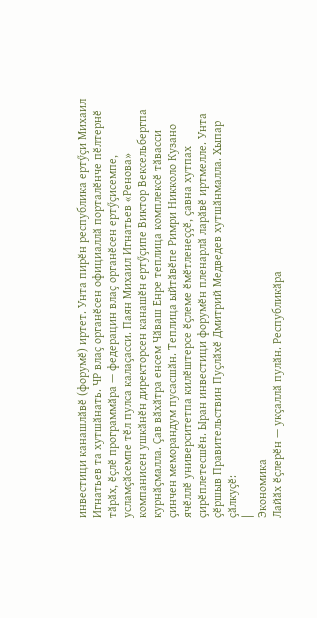инвестици канашлӑвӗ (форумӗ) иртет. Унта пирӗн республика ертӳҫи Михаил Игнатьев та хутшӑнать. ЧР влаҫ органӗсен официаллӑ порталӗнче пӗлтернӗ тӑрӑх, ӗҫлӗ программӑра — федерацин влаҫ органӗсен ертӳҫисемпе, усламҫӑсемпе тӗл пулса калаҫасси. Паян Михаил Игнатьев «Ренова» компанисен ушкӑнӗн директорсен канашӗн ертӳҫипе Виктор Вексельбергпа курнӑҫмалла. Ҫав вӑхӑтра енсем Чӑваш Енре теплица комплексӗ тӑвасси ҫинчен меморандум пусасшӑн. Теплица ыйтӑвӗпе Римри Никколо Кузано ячӗллӗ университетпа килӗштерсе ӗҫлеме ӗмӗтленеҫҫӗ, ҫавна хутпах ҫирӗплетесшӗн. Ыран инвестици форумӗн пленарлӑ ларӑвӗ иртмелле. Унта ҫӗршыв Правительствин Пуҫлӑхӗ Дмитрий Медведев хутшӑнмалла. Хыпар ҫӑлкуҫӗ:
|
Экономика
Лайӑх ӗҫлерӗн — укҫаллӑ пулӑн. Республикӑра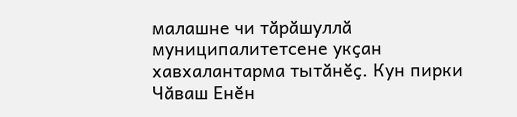малашне чи тӑрӑшуллӑ муниципалитетсене укҫан хавхалантарма тытӑнӗҫ. Кун пирки Чӑваш Енӗн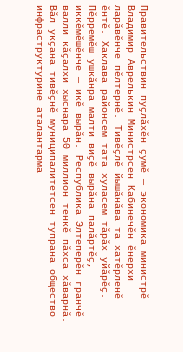Правительствин пуҫлӑхӗн ҫумӗ — экономика министрӗ Владимир Аврелькин Министрсен Кабинечӗн ӗнерхи ларӑвӗнче пӗлтернӗ. Тивӗҫлӗ йышӑнӑва та хатӗрленӗ ӗнтӗ. Хаклава районсем тата хуласем тӑрӑх уйӑрӗҫ. Пӗрремӗш ушкӑнра малти виҫӗ вырӑна палӑртӗҫ, иккӗмӗшӗнче — икӗ вырӑн. Республика Элтеперӗн гранчӗ валли кӑҫалхи хыснара 50 миллион тенкӗ пӑхса хӑварнӑ. Вӑл укҫана тивӗҫнӗ муниципалитетсен тупрана общество инфраструктурине аталантарма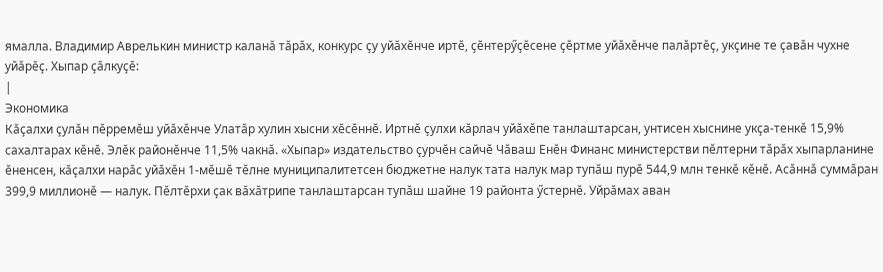ямалла. Владимир Аврелькин министр каланӑ тӑрӑх, конкурс ҫу уйӑхӗнче иртӗ, ҫӗнтерӳҫӗсене ҫӗртме уйӑхӗнче палӑртӗҫ, укҫине те ҫавӑн чухне уйӑрӗҫ. Хыпар ҫӑлкуҫӗ:
|
Экономика
Кӑҫалхи ҫулӑн пӗрремӗш уйӑхӗнче Улатӑр хулин хысни хӗсӗннӗ. Иртнӗ ҫулхи кӑрлач уйӑхӗпе танлаштарсан, унтисен хыснине укҫа-тенкӗ 15,9% сахалтарах кӗнӗ. Элӗк районӗнче 11,5% чакнӑ. «Хыпар» издательство ҫурчӗн сайчӗ Чӑваш Енӗн Финанс министерстви пӗлтерни тӑрӑх хыпарланине ӗненсен, кӑҫалхи нарӑс уйӑхӗн 1-мӗшӗ тӗлне муниципалитетсен бюджетне налук тата налук мар тупӑш пурӗ 544,9 млн тенкӗ кӗнӗ. Асӑннӑ суммӑран 399,9 миллионӗ — налук. Пӗлтӗрхи ҫак вӑхӑтрипе танлаштарсан тупӑш шайне 19 районта ӳстернӗ. Уйрӑмах аван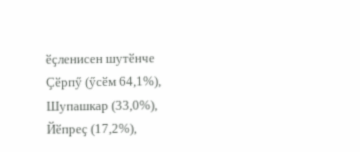ӗҫленисен шутӗнче Ҫӗрпӳ (ӳсӗм 64,1%), Шупашкар (33,0%), Йӗпреҫ (17,2%),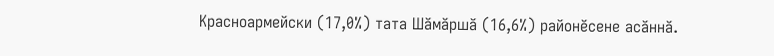Красноармейски (17,0%) тата Шӑмӑршӑ (16,6%) районӗсене асӑннӑ.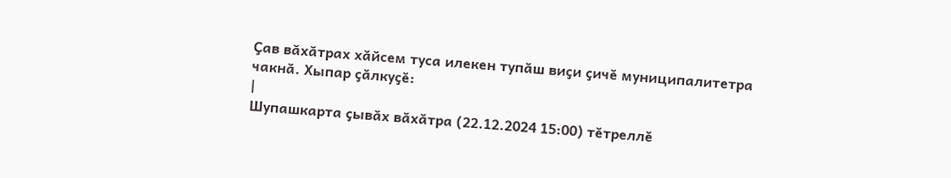Ҫав вӑхӑтрах хӑйсем туса илекен тупӑш виҫи ҫичӗ муниципалитетра чакнӑ. Хыпар ҫӑлкуҫӗ:
|
Шупашкарта ҫывӑх вӑхӑтра (22.12.2024 15:00) тӗтреллӗ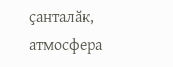ҫанталӑк, атмосфера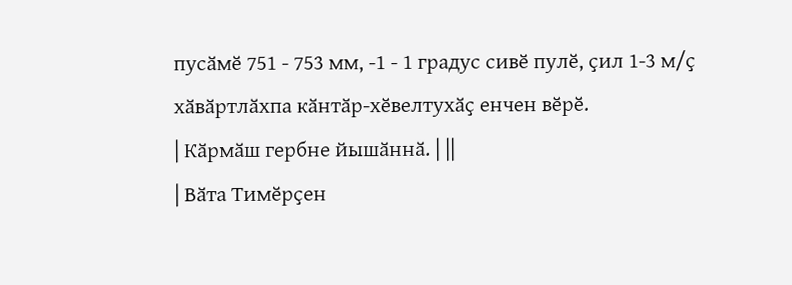пусӑмӗ 751 - 753 мм, -1 - 1 градус сивӗ пулӗ, ҫил 1-3 м/ҫ хӑвӑртлӑхпа кӑнтӑр-хӗвелтухӑҫ енчен вӗрӗ.
| Кӑрмӑш гербне йышӑннӑ. | ||
| Вӑта Тимӗрҫен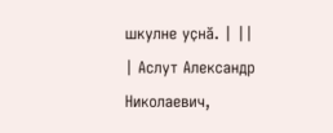шкулне уҫнӑ. | ||
| Аслут Александр Николаевич,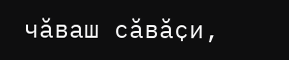чӑваш сӑвӑҫи,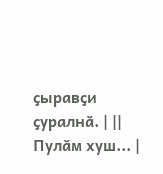ҫыравҫи ҫуралнӑ. | ||
Пулӑм хуш... |